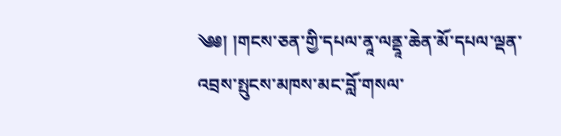༄༅། །གངས་ཅན་གྱི་དཔལ་ནཱ་ལནྡཱ་ཆེན་མོ་དཔལ་ལྡན་འབྲས་སྤུངས་མཁས་མང་བློ་གསལ་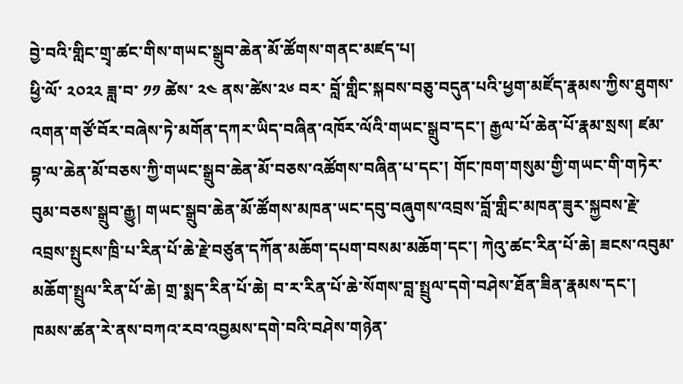བྱེ་བའི་གླིང་གྲྭ་ཚང་གིས་གཡང་སྒྲུབ་ཆེན་མོ་ཚོགས་གནང་མཛད་པ།
ཕྱི་ལོ་ ༢༠༢༢ ཟླ་བ་ ༡༡ ཚེས་ ༢༤ ནས་ཚེས་༢༦ བར་ བློ་གླིང་སྐབས་བཅུ་བདུན་པའི་ཕྱག་མཛོད་རྣམས་ཀྱིས་ཐུགས་འགན་གཙོ་བོར་བཞེས་ཏེ་མགོན་དཀར་ཡིད་བཞིན་འཁོར་ལོའི་གཡང་སྒྲུབ་དང་། རྒྱལ་པོ་ཆེན་པོ་རྣམ་སྲས། ཛམ་བྷ་ལ་ཆེན་མོ་བཅས་ཀྱི་གཡང་སྒྲུབ་ཆེན་མོ་བཅས་འཚོགས་བཞིན་པ་དང་། གོང་ཁག་གསུམ་གྱི་གཡང་གི་གཏེར་བུམ་བཅས་སྒྲུབ་རྒྱུ། གཡང་སྒྲུབ་ཆེན་མོ་ཚོགས་མཁན་ཡང་དབུ་བཞུགས་འབྲས་བློ་གླིང་མཁན་ཟུར་སྐྱབས་རྗེ་འབྲས་སྤུངས་ཁྲི་པ་རིན་པོ་ཆེ་རྗེ་བཙུན་དཀོན་མཆོག་དཔག་བསམ་མཆོག་དང་། ཀེའུ་ཚང་རིན་པོ་ཆེ། ཟངས་འབུམ་མཆོག་སྤྲུལ་རིན་པོ་ཆེ། གྲ་སྨད་རིན་པོ་ཆེ། བ་ར་རིན་པོ་ཆེ་སོགས་བླ་སྤྲུལ་དགེ་བཤེས་ཐོན་ཟིན་རྣམས་དང་། ཁམས་ཚན་རེ་ནས་བཀའ་རབ་འབྱམས་དགེ་བའི་བཤེས་གཉེན་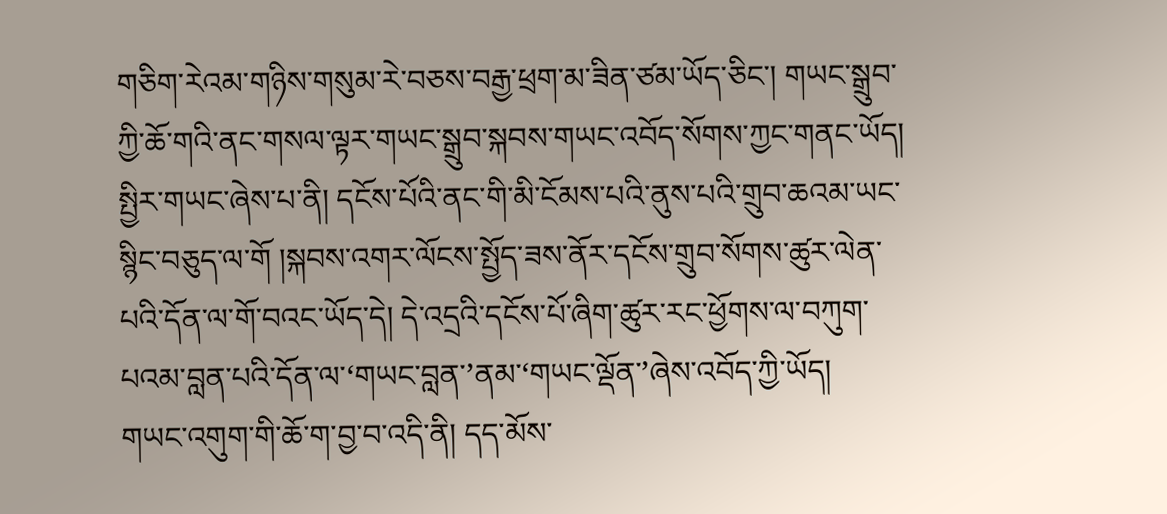གཅིག་རེའམ་གཉིས་གསུམ་རེ་བཅས་བརྒྱ་ཕྲག་མ་ཟིན་ཙམ་ཡོད་ཅིང་། གཡང་སྒྲུབ་ཀྱི་ཆོ་གའི་ནང་གསལ་ལྟར་གཡང་སྒྲུབ་སྐབས་གཡང་འབོད་སོགས་ཀྱང་གནང་ཡོད།
སྤྱིར་གཡང་ཞེས་པ་ནི། དངོས་པོའི་ནང་གི་མི་ངོམས་པའི་ནུས་པའི་གྲུབ་ཆའམ་ཡང་སྙིང་བཅུད་ལ་གོ །སྐབས་འགར་ལོངས་སྤྱོད་ཟས་ནོར་དངོས་གྲུབ་སོགས་ཚུར་ལེན་པའི་དོན་ལ་གོ་བའང་ཡོད་དེ། དེ་འདྲའི་དངོས་པོ་ཞིག་ཚུར་རང་ཕྱོགས་ལ་བཀུག་པའམ་བླན་པའི་དོན་ལ་‘གཡང་བླན་’ནམ་‘གཡང་ལྡོན་’ཞེས་འབོད་ཀྱི་ཡོད།
གཡང་འགུག་གི་ཆོ་ག་བྱ་བ་འདི་ནི། དད་མོས་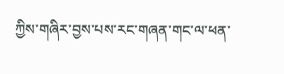ཀྱིས་གཞིར་བྱས་པས་རང་གཞན་གང་ལ་ཕན་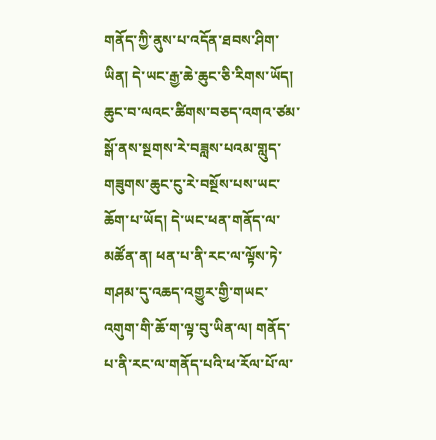གནོད་ཀྱི་ནུས་པ་འདོན་ཐབས་ཤིག་ཡིན། དེ་ཡང་རྒྱ་ཆེ་ཆུང་ཅི་རིགས་ཡོད། ཆུང་བ་ལའང་ཚིགས་བཅད་འགའ་ཙམ་སྒོ་ནས་སྔགས་རེ་བཟླས་པའམ་གླུད་གཟུགས་ཆུང་ངུ་རེ་བསྔོས་པས་ཡང་ཆོག་པ་ཡོད། དེ་ཡང་ཕན་གནོད་ལ་མཚོན་ན། ཕན་པ་ནི་རང་ལ་ལྟོས་ཏེ་གཤམ་དུ་འཆད་འགྱུར་གྱི་གཡང་འགུག་གི་ཆོ་ག་ལྟ་བུ་ཡིན་ལ། གནོད་པ་ནི་རང་ལ་གནོད་པའི་ཕ་རོལ་པོ་ལ་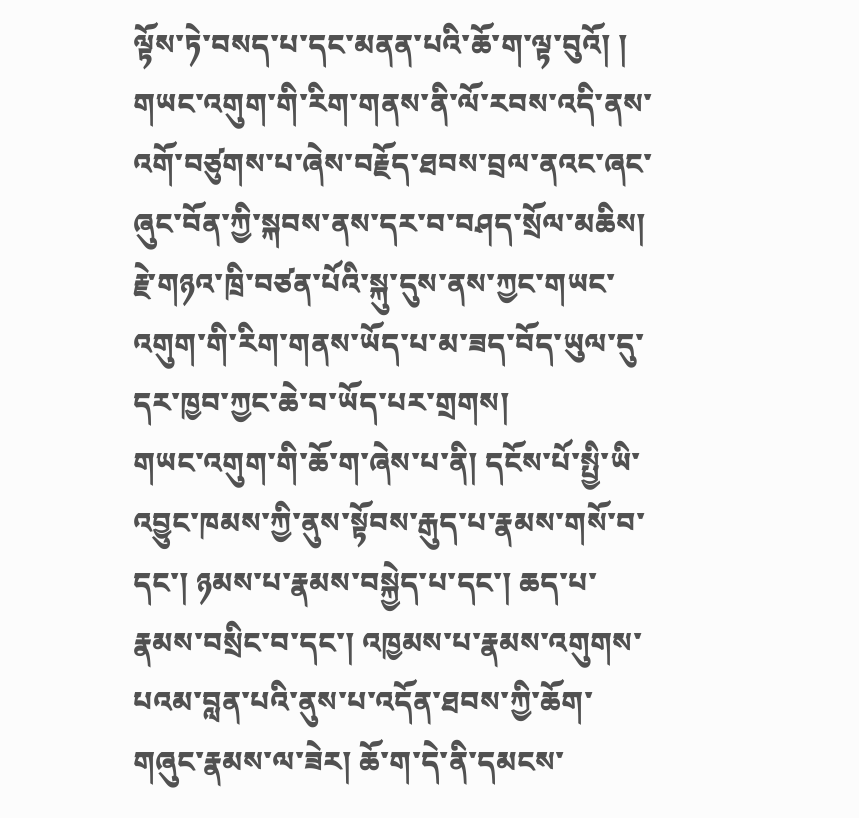ལྟོས་ཏེ་བསད་པ་དང་མནན་པའི་ཆོ་ག་ལྟ་བུའོ། །
གཡང་འགུག་གི་རིག་གནས་ནི་ལོ་རབས་འདི་ནས་འགོ་བཙུགས་པ་ཞེས་བརྗོད་ཐབས་བྲལ་ནའང་ཞང་ཞུང་བོན་ཀྱི་སྐབས་ནས་དར་བ་བཤད་སྲོལ་མཆིས། རྗེ་གཉའ་ཁྲི་བཙན་པོའི་སྐུ་དུས་ནས་ཀྱང་གཡང་འགུག་གི་རིག་གནས་ཡོད་པ་མ་ཟད་བོད་ཡུལ་དུ་དར་ཁྱབ་ཀྱང་ཆེ་བ་ཡོད་པར་གྲགས།
གཡང་འགུག་གི་ཆོ་ག་ཞེས་པ་ནི། དངོས་པོ་སྤྱི་ཡི་འབྱུང་ཁམས་ཀྱི་ནུས་སྟོབས་རྒུད་པ་རྣམས་གསོ་བ་དང་། ཉམས་པ་རྣམས་བསྐྱེད་པ་དང་། ཆད་པ་རྣམས་བསྲིང་བ་དང་། འཁྱམས་པ་རྣམས་འགུགས་པའམ་བླན་པའི་ནུས་པ་འདོན་ཐབས་ཀྱི་ཆོག་གཞུང་རྣམས་ལ་ཟེར། ཆོ་ག་དེ་ནི་དམངས་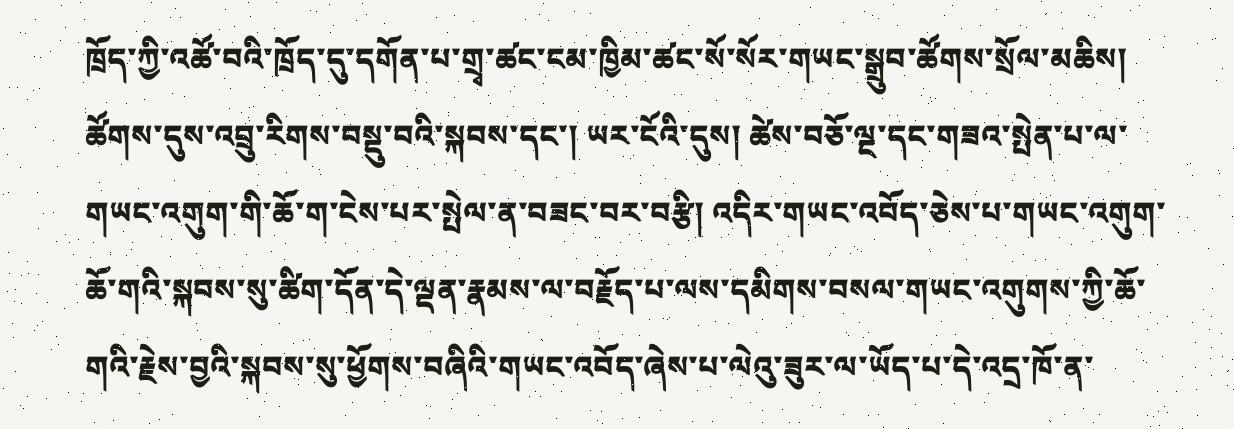ཁྲོད་ཀྱི་འཚོ་བའི་ཁྲོད་དུ་དགོན་པ་གྲྭ་ཚང་ངམ་ཁྱིམ་ཚང་སོ་སོར་གཡང་སྒྲུབ་ཚོགས་སྲོལ་མཆིས། ཚོགས་དུས་འབྲུ་རིགས་བསྡུ་བའི་སྐབས་དང་། ཡར་ངོའི་དུས། ཚེས་བཅོ་ལྔ་དང་གཟའ་སྤེན་པ་ལ་གཡང་འགུག་གི་ཆོ་ག་ངེས་པར་སྤེལ་ན་བཟང་བར་བརྩི། འདིར་གཡང་འབོད་ཅེས་པ་གཡང་འགུག་ཆོ་གའི་སྐབས་སུ་ཚིག་དོན་དེ་ལྡན་རྣམས་ལ་བརྗོད་པ་ལས་དམིགས་བསལ་གཡང་འགུགས་ཀྱི་ཆོ་གའི་རྗེས་བྱའི་སྐབས་སུ་ཕྱོགས་བཞིའི་གཡང་འབོད་ཞེས་པ་ལེའུ་ཟུར་ལ་ཡོད་པ་དེ་འདྲ་ཁོ་ན་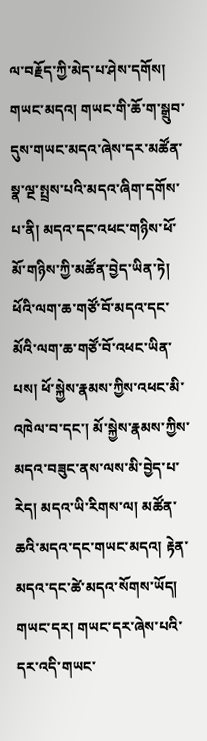ལ་བརྗོད་ཀྱི་མེད་པ་ཤེས་དགོས།
གཡང་མདའ། གཡང་གི་ཆོ་ག་སྒྲུབ་དུས་གཡང་མདའ་ཞེས་དར་མཚོན་སྣ་ལྔ་སྤྲས་པའི་མདའ་ཞིག་དགོས་པ་ནི། མདའ་དང་འཕང་གཉིས་ཕོ་མོ་གཉིས་ཀྱི་མཚོན་བྱེད་ཡིན་ཏེ། ཕོའི་ལག་ཆ་གཙོ་བོ་མདའ་དང་མོའི་ལག་ཆ་གཙོ་བོ་འཕང་ཡིན་པས། ཕོ་སྐྱེས་རྣམས་ཀྱིས་འཕང་མི་འཁེལ་བ་དང་། མོ་སྐྱེས་རྣམས་ཀྱིས་མདའ་བཟུང་ནས་ལས་མི་བྱེད་པ་རེད། མདའ་ཡི་རིགས་ལ། མཚོན་ཆའི་མདའ་དང་གཡང་མདའ། རྟེན་མདའ་དང་ཚེ་མདའ་སོགས་ཡོད།
གཡང་དར། གཡང་དར་ཞེས་པའི་དར་འདི་གཡང་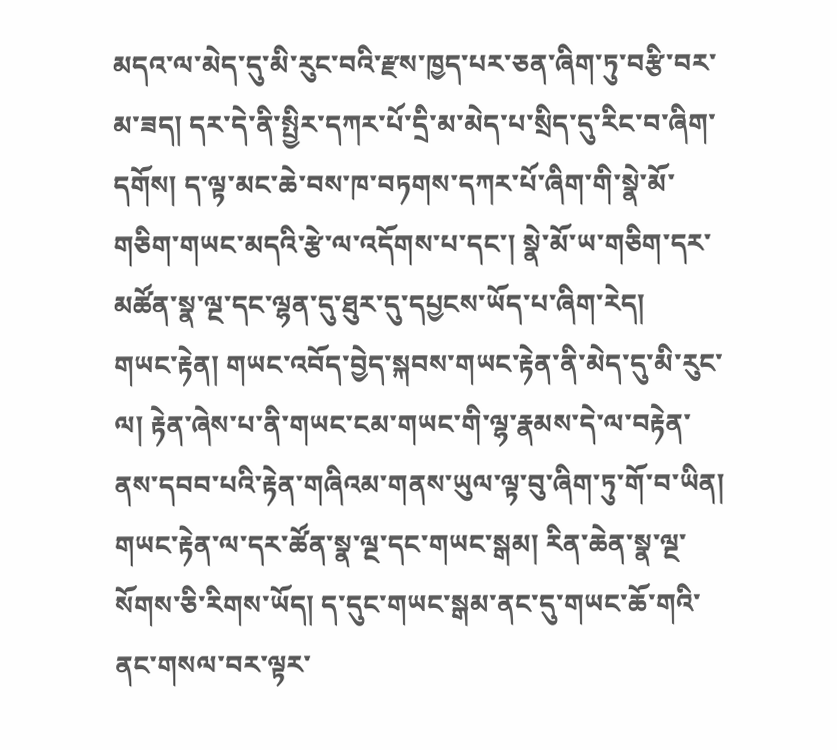མདའ་ལ་མེད་དུ་མི་རུང་བའི་རྫས་ཁྱད་པར་ཅན་ཞིག་ཏུ་བརྩི་བར་མ་ཟད། དར་དེ་ནི་སྤྱིར་དཀར་པོ་དྲི་མ་མེད་པ་སྲིད་དུ་རིང་བ་ཞིག་དགོས། ད་ལྟ་མང་ཆེ་བས་ཁ་བཏགས་དཀར་པོ་ཞིག་གི་སྣེ་མོ་གཅིག་གཡང་མདའི་རྩེ་ལ་འདོགས་པ་དང་། སྣེ་མོ་ཡ་གཅིག་དར་མཚོན་སྣ་ལྔ་དང་ལྷན་དུ་ཐུར་དུ་དཔྱངས་ཡོད་པ་ཞིག་རེད།
གཡང་རྟེན། གཡང་འབོད་བྱེད་སྐབས་གཡང་རྟེན་ནི་མེད་དུ་མི་རུང་ལ། རྟེན་ཞེས་པ་ནི་གཡང་ངམ་གཡང་གི་ལྷ་རྣམས་དེ་ལ་བརྟེན་ནས་དབབ་པའི་རྟེན་གཞིའམ་གནས་ཡུལ་ལྟ་བུ་ཞིག་ཏུ་གོ་བ་ཡིན། གཡང་རྟེན་ལ་དར་ཚོན་སྣ་ལྔ་དང་གཡང་སྒམ། རིན་ཆེན་སྣ་ལྔ་སོགས་ཅི་རིགས་ཡོད། ད་དུང་གཡང་སྒམ་ནང་དུ་གཡང་ཆོ་གའི་ནང་གསལ་བར་ལྟར་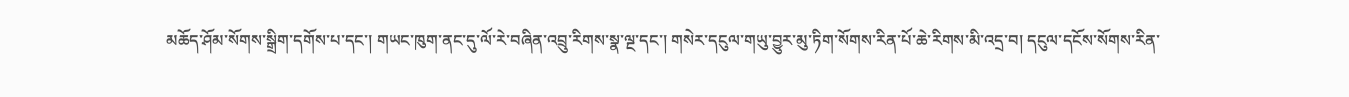མཆོད་ཤོམ་སོགས་སྒྲིག་དགོས་པ་དང་། གཡང་ཁུག་ནང་དུ་ལོ་རེ་བཞིན་འབྲུ་རིགས་སྣ་ལྔ་དང་། གསེར་དངུལ་གཡུ་བྱུར་མུ་ཏིག་སོགས་རིན་པོ་ཆེ་རིགས་མི་འདྲ་བ། དངུལ་དངོས་སོགས་རིན་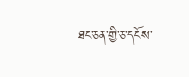ཐང་ཅན་གྱི་ཅ་དངོས་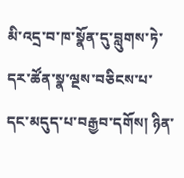མི་འདྲ་བ་ཁ་སྣོན་དུ་བླུགས་ཏེ་དར་ཚོན་སྣ་ལྔས་བཅིངས་པ་དང་མདུད་པ་བརྒྱབ་དགོས། ཉིན་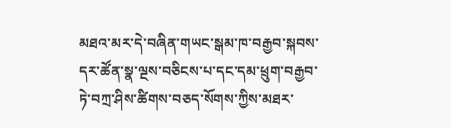མཐའ་མར་དེ་བཞིན་གཡང་སྒམ་ཁ་བརྒྱབ་སྐབས་དར་ཚོན་སྣ་ལྔས་བཅིངས་པ་དང་དམ་ཕྲུག་བརྒྱབ་ཏེ་བཀྲ་ཤིས་ཚིགས་བཅད་སོགས་ཀྱིས་མཐར་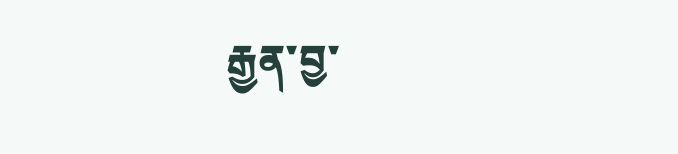རྒྱན་བྱ་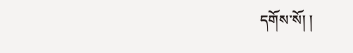དགོས་སོ། །